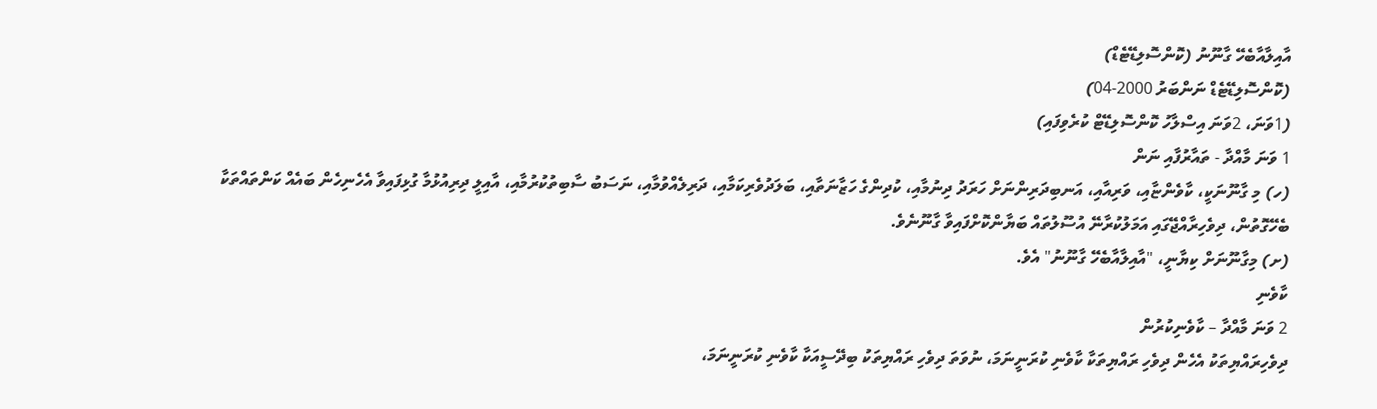އާއިލާއާބެހޭ ގާނޫނު (ކޮންސޮލިޑޭޓެޑް)
(ކޮންސޮލިޑޭޓެޑް ނަންބަރު 2000-04)
(1ވަނަ، 2ވަނަ އިސްލާހު ކޮންސޮލިޑޭޓް ކުރެވިފައި)
1 ވަނަ މާއްދާ - ތައާރުފާއި ނަން
(ހ) މި ގާނޫނަކީ، ކާވެންޏާއި، ވަރިއާއި، އަނބިދަރިންނަށް ހަރަދު ދިނުމާއި، ކުދިންގެ ހަޒާނަތާއި، ބަލަދުވެރިކަމާއި، ދަރިލެއްވުމާއި، ނަސަބު ސާބިތުކުރުމާއި، އާއިލީ ދިރިއުޅުމާ ގުޅިފައިވާ އެހެނިހެން ބައެއް ކަންތައްތަކާ ބެހޭގޮތުން، ދިވެހިރާއްޖޭގައި އަމަލުކުރާނޭ އުސޫލުތައް ބަޔާންކޮށްފައިވާ ގާނޫނެވެ.
(ށ) މިގާނޫނަށް ކިޔާނީ، "އާއިލާއާބެހޭ ގާނޫނު" އެވެ.
ކާވެނި
2 ވަނަ މާއްދާ – ކާވެނިކުރުން
ދިވެހިރައްޔިތަކު އެހެން ދިވެހި ރައްޔިތަކާ ކާވެނި ކުރަނީނަމަ، ނުވަތަ ދިވެހި ރައްޔިތަކު ބިދޭސީއަކާ ކާވެނި ކުރަނީނަމަ،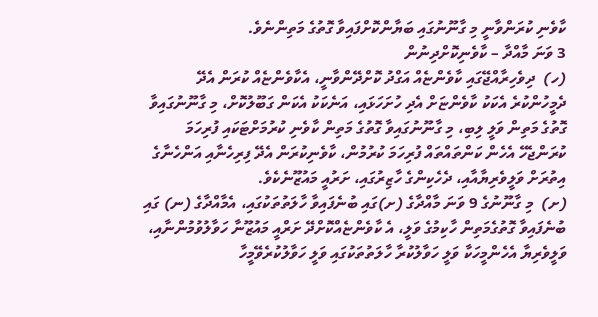ކާވެނި ކުރަންވާނީ މި ގާނޫނުގައި ބަޔާންކޮށްފައިވާ ގޮތުގެ މަތިންނެވެ.
3 ވަނަ މާއްދާ – ކާވެނިކޮށްދިނުން
(ހ)  ދިވެހިރާއްޖޭގައި ކާވެންޏެއް އަގްދު ކޮށްދޭންވާނީ، އެކާވެންޏެއް ކުރަން އެދޭ ދެމީހުންކުރެ އެކަކު ކާވެންޏަށް އެދި ހުށަހަޅައި، އަނެކަކު އެކަން ގަބޫލުކޮށް، މި ގާނޫނުގައިވާ ގޮތުގެ މަތިން ވަލީ ލިބި، މި ގާނޫނުގައިވާ ގޮތުގެ މަތިން ކާވެނި ކުރުމަށްޓަކައި ފުރިހަމަ ކުރަންޖެހޭ އެހެން ކަންތައްތައް ފުރިހަމަ ކުރުމުން، ކާވެނިކުރަން އެދޭ ފިރިހެނާއި އަންހެނާގެ އިތުރަށް ވަލީވެރިޔާއާއި، ދެހެކިންގެ ހާޒިރުގައި، ށަރުއީ މައުޒޫނެކެވެ.
(ށ)  މި ގާނޫނުގެ 9 ވަނަ މާއްދާގެ (ށ)ގައި ބުނެފައިވާ ހާލަތުތަކުގައި، އެމާއްދާގެ (ނ) ގައި ބުނެފައިވާ ގޮތުގެމަތިން ހާކިމުގެ ވަލީ، އެ ކާވެންޏެއްކޮށްދޭ ށަރްއީ މައުޒޫނާ ހަވާލުވުމުންނާއި، ވަލީވެރިޔާ އެހެންމީހަކާ ވަލީ ހަވާލުކުރާ ހާލަތުތަކުގައި ވަލީ ހަވާލުކުރެވޭމީހާ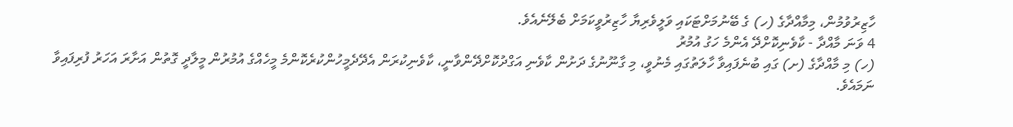ހާޒިރުވުމުން، މިމާއްދާގެ (ހ) ގެ ބޭނުމަށްޓަކައި ވަލީވެރިޔާ ހާޒިރުވީކަމަށް ބެލޭނެއެވެ.
4 ވަނަ މާއްދާ - ކާވެނިކޮށްދޭ އެންމެ ހަގު އުމުރު
(ހ) މި މާއްދާގެ (ށ) ގައި ބުނެފައިވާ ހާލަތުގައި މެނުވީ، މި ގާނޫނުގެ ދަށުން ކާވެނި އަގްދުކޮށްދޭންވާނީ، ކާވެނިކުރަން އެދޭދެމީހުންކުރެކޮންމެ މީހެއްގެ އުމުރުން މީލާދީ ގޮތުން އަށާރަ އަހަރު ފުރިފައިވާ ނަމައެވެ.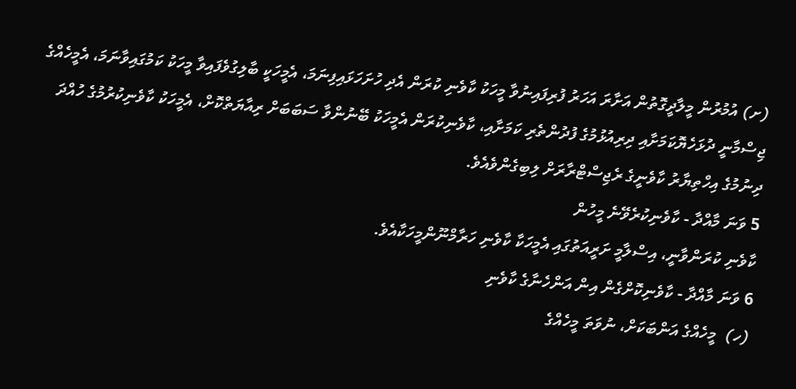(ށ) އުމުރުން މީލާދީގޮތުން އަށާރަ އަހަރު ފުރިފައިނުވާ މީހަކު ކާވެނި ކުރަން އެދި ހުށަހަޅައިފިނަމަ، އެމީހަކީ ބާލިގުވެފައިވާ މީހަކު ކަމުގައިވާނަމަ، އެމީހެއްގެ ޖިސްމާނީ ދުޅަހެޔޮކަމަށާއި ދިރިއުޅުމުގެ ފުދުންތެރި ކަމަށާއި، ކާވެނިކުރަން އެމީހަކު ބޭނުންވާ ސަބަބަށް ރިއާޔަތްކޮށް، އެމީހަކު ކާވެނިކުރުމުގެ ހުއްދަ ދިނުމުގެ އިހްތިޔާރު ކާވެނީގެ ރެޖިސްޓްރާރަށް ލިބިގެންވެއެވެ.
5 ވަނަ މާއްދާ - ކާވެނިކުރެވޭނެ މީހުން
ކާވެނި ކުރަންވާނީ، އިސްލާމީ ށަރީއަތުގައި އެމީހަކާ ކާވެނި ހަރާމްނޫންމީހަކާއެވެ.
6 ވަނަ މާއްދާ - ކާވެނިކޮށްގެން އިން އަންހެނާގެ ކާވެނި
(ހ)  މީހެއްގެ އަންބަކަށް، ނުވަތަ މީހެއްގެ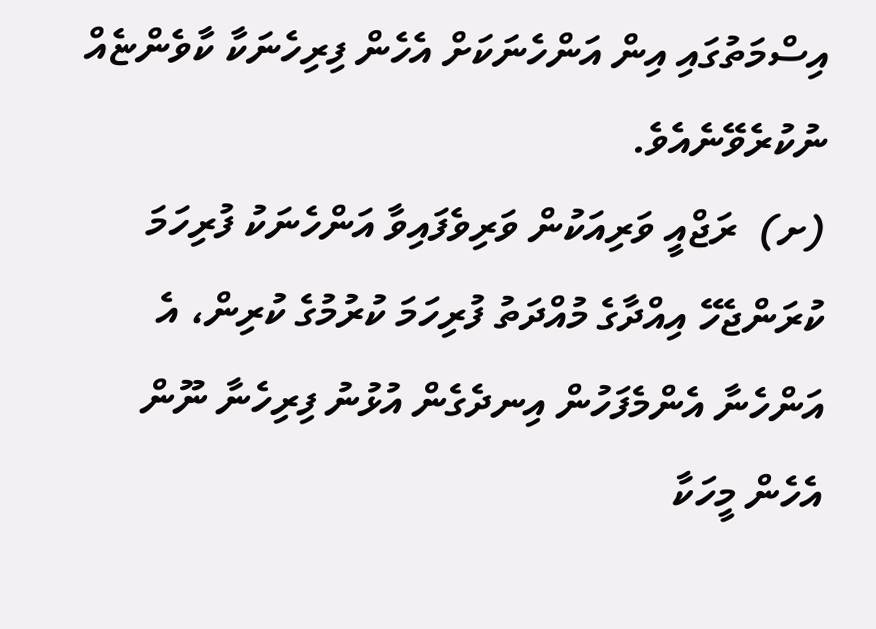އިސްމަތުގައި އިން އަންހެނަކަށް އެހެން ފިރިހެނަކާ ކާވެންޏެއް ނުކުރެވޭނެއެވެ.
(ށ)  ރަޖްއީ ވަރިއަކުން ވަރިވެފައިވާ އަންހެނަކު ފުރިހަމަ ކުރަންޖެހޭ އިއްދާގެ މުއްދަތު ފުރިހަމަ ކުރުމުގެ ކުރިން، އެ އަންހެނާ އެންމެފަހުން އިނދެގެން އުޅުނު ފިރިހެނާ ނޫން އެހެން މީހަކާ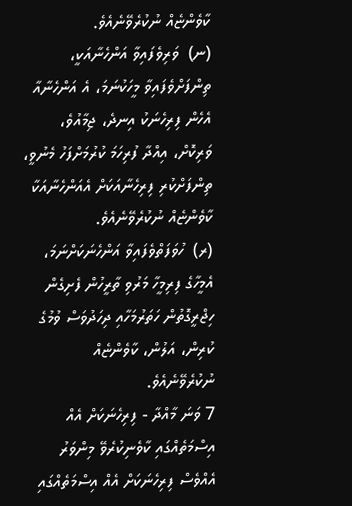ކާވެންޏެއް ނުކުރެވޭނެއެވެ.
(ނ)  ވަރިވެފައިވާ އަންހެނާއަކީ، ތިންފަށްވެފައިވާ މީހަކުނަމަ، އެ އަންހެނާއާ އެހެން ފިރިހެނަކު އިނދެ، ޖިމާއުވެ، ވަރިކޮށް، އިއްދާ ފުރިހަމަ ކުރުމަށްފަހު މެނުވީ، ތިންފަށްކުރި ފިރިހެނާއަކަށް އެއަންހެނާއަކާ ކާވެންޏެއް ނުކުރެވޭނެއެވެ.
(ރ)  ހުވަފަތްވެފައިވާ އަންހެނަކަށްނަމަ، އެމީހާގެ ފިރިމީހާ މަރުވި ތާރީހުން ފެށިގެން ހިޖްރީގޮތުން ހަތަރުމަހާއި ދިހަދުވަސް ވުމުގެ ކުރިން، އަލުން، ކާވެންޏެއް ނުކުރެވޭނެއެވެ.
7 ވަނަ މާއްދާ - ފިރިހެނަކަށް އެއް އިސްމަތެއްގައި ކާވެނިކުރެވޭ މިންވަރު
އެއްވެސް ފިރިހެނަކަށް އެއް އިސްމަތެއްގައި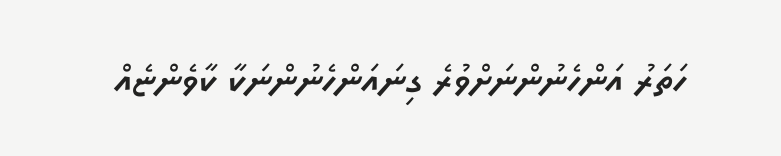ހަތަރު އަންހެނުންނަށްވުރެ ގިނައަންހެނުންނަކާ ކާވެންޏެއް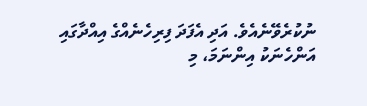ނުކުރެވޭނެއެވެ. އަދި އެފަދަ ފިރިހެނެއްގެ އިއްދާގައި އަންހެނަކު އިންނަމަ، މި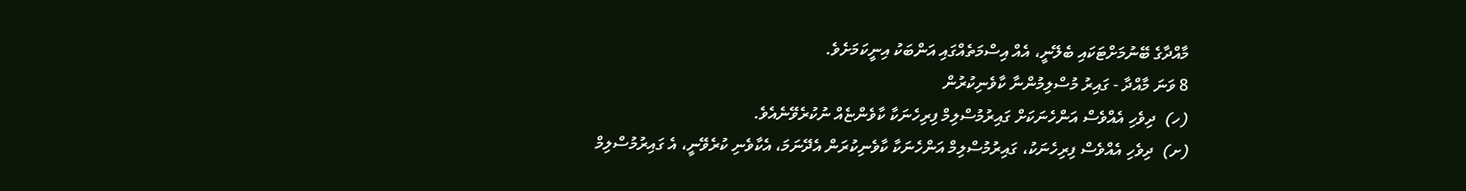މާއްދާގެ ބޭނުމަށްޓަކައި ބެލޭނީ، އެއް އިސްމަތެއްގައި އަންބަކު އިނީކަމަށެވެ.
8 ވަނަ މާއްދާ - ގައިރު މުސްލިމުންނާ ކާވެނިކުރުން
(ހ)  ދިވެހި އެއްވެސް އަންހެނަކަށް ގައިރުމުސްލިމް ފިރިހެނަކާ ކާވެންޏެއް ނުކުރެވޭނެއެވެ.
(ށ)  ދިވެހި އެއްވެސް ފިރިހެނަކު، ގައިރުމުސްލިމް އަންހެނަކާ ކާވެނިކުރަން އެދޭނަމަ، އެކާވެނި ކުރެވޭނީ، އެ ގައިރުމުސްލިމް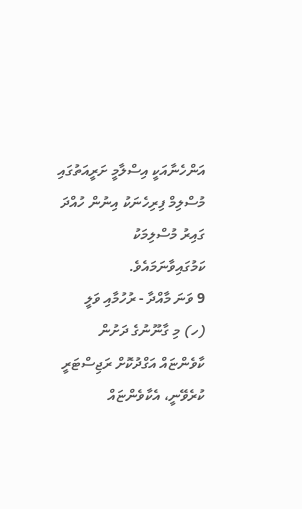އަންހެނާއަކީ އިސްލާމީ ށަރީއަތުގައި މުސްލިމް ފިރިހެނަކު އިނުން ހުއްދަ ގައިރު މުސްލިމަކު ކަމުގައިވާނަމައެވެ.
9 ވަނަ މާއްދާ - ރުހުމާއި ވަލީ
(ހ) މި ގާނޫނުގެ ދަށުން ކާވެންޏައް އަގްދުކޮށް ރަޖިސްޓަރީ ކުރެވޭނީ، އެކާވެންޏައް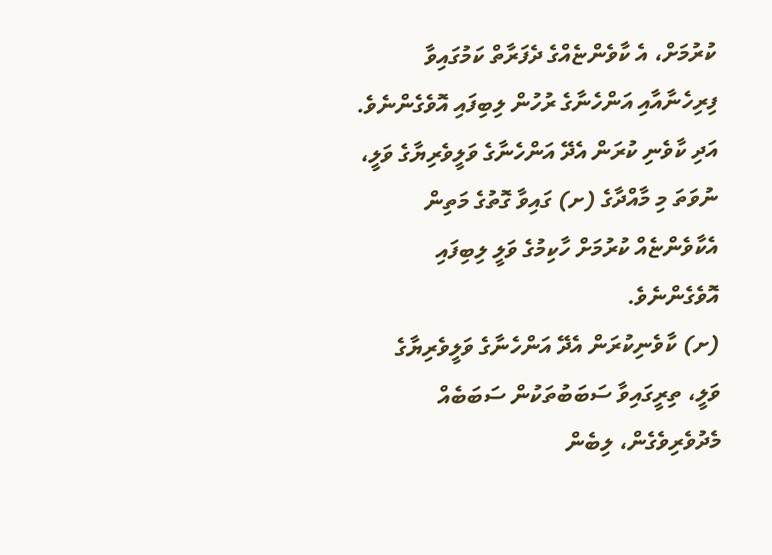ކުރުމަށް، އެ ކާވެންޏެއްގެ ދެފަރާތް ކަމުގައިވާ ފިރިހެނާއާއި އަންހެނާގެ ރުހުން ލިބިފައި އޮވެގެންނެވެ. އަދި ކާވެނި ކުރަން އެދޭ އަންހެނާގެ ވަލީވެރިޔާގެ ވަލީ، ނުވަތަ މި މާއްދާގެ (ށ) ގައިވާ ގޮތުގެ މަތިން އެކާވެންޏެއް ކުރުމަށް ހާކިމުގެ ވަލީ ލިބިފައި އޮވެގެންނެވެ.
(ށ) ކާވެނިކުރަން އެދޭ އަންހެނާގެ ވަލީވެރިޔާގެ ވަލީ، ތިރީގައިވާ ސަބަބުތަކުން ސަބަބެއް މެދުވެރިވެގެން، ލިބެން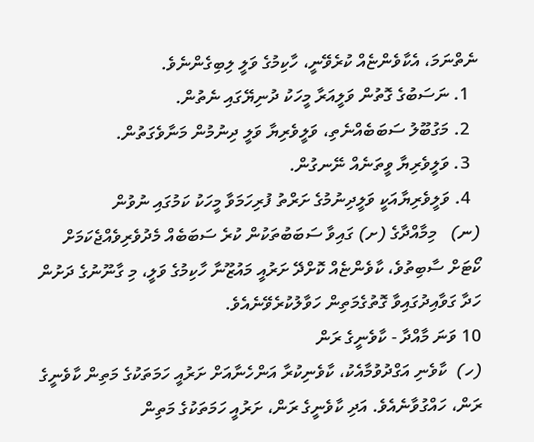ނެތްނަމަ، އެކާވެންޏެއް ކުރެވޭނީ، ހާކިމުގެ ވަލީ ލިބިގެންނެވެ.
  1. ނަސަބުގެ ގޮތުން ވަލީއަރާ މީހަކު ދުނިޔޭގައި ނެތުން.
  2. މަގުބޫލު ސަބަބެއްނެތި، ވަލީވެރިޔާ ވަލީ ދިނުމުން މަނާވެގަތުން.
  3. ވަލީވެރިޔާ ވީތަނެއް ނޭނގުން.
  4. ވަލީވެރިޔާއަކީ ވަލީދިނުމުގެ ށަރްތު ފުރިހަމަވާ މީހަކު ކަމުގައި ނުވުން
(ނ)   މިމާއްދާގެ (ށ) ގައިވާ ސަބަބުތަކުން ކުރެ ސަބަބެއް މެދުވެރިވެއްޖެކަމަށް ކޯޓަށް ސާބިތުވެ، ކާވެންޏެއް ކޮށްދޭ ށަރުއީ މައުޒޫނާ ހާކިމުގެ ވަލީ، މި ގާނޫނުގެ ދަށުން ހަދާ ގަވާއިދުގައިވާ ގޮތުގެމަތިން ހަވާލުކުރެވޭނެއެވެ.
10 ވަނަ މާއްދާ - ކާވެނީގެ ރަން
(ހ)  ކާވެނި އަގްދުވުމާއެކު، ކާވެނިކުރާ އަންހެނާއަށް ށަރުއީ ހަމަތަކުގެ މަތިން ކާވެނީގެ ރަން، ހައްގުވާނެއެވެ. އަދި ކާވެނީގެ ރަން، ށަރުއީ ހަމަތަކުގެ މަތިން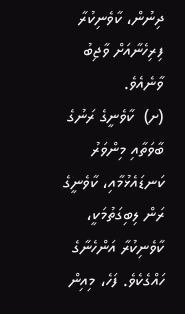ދިނުން، ކާވެނިކުރާ ފިރިހެނާއަށް ވާޖިބު ވާނެއެވެ.
(ށ)  ކާވެނީގެ ރަނުގެ ބާވަތާއި މިންވަރު ކަނޑައެޅުމާއި، ކާވެނީގެ ރަން ލިބިގަތުމަކީ، ކާވެނިކުރާ އަންހެނާގެ ހައްގެކެވެ. ފަހެ، މިއިން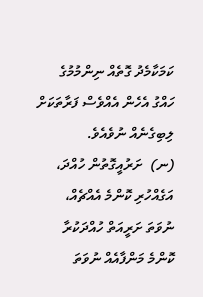ކަމަކާމެދު ގޮތެއް ނިންމުމުގެ ހައްގު އެހެން އެއްވެސް ފަރާތަކަށް ލިބިގެނެއް ނުވެއެވެ.
(ނ)  ށަރުއީގޮތުން ހުއްދަ، އަގެއްހުރި ކޮންމެ އެއްޗެއް، ނުވަތަ ށަރީއަތް ހުއްދަކުރާ ކޮންމެ މަންފާއެއް ނުވަތަ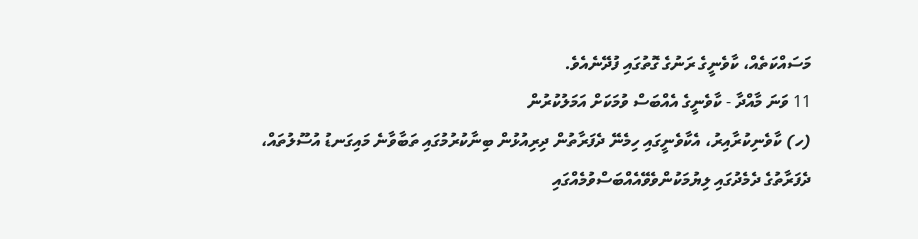މަސައްކަތެއް، ކާވެނީގެ ރަނުގެ ގޮތުގައި ފުދޭނެއެވެ.
11 ވަނަ މާއްދާ - ކާވެނީގެ އެއްބަސް ވުމަކަށް އަމަލުކުރުން
(ހ) ކާވެނިކުރާއިރު، އެކާވެނީގައި ހިމެނޭ ދެފަރާތުން ދިރިއުޅުން ބިނާކުރުމުގައި ތަބާވާނެ މައިގަނޑު އުސޫލުތައް، ދެފަރާތުގެ ދެމެދުގައި ލިޔުމަކުންވެވޭއެއްބަސްވުމެއްގައި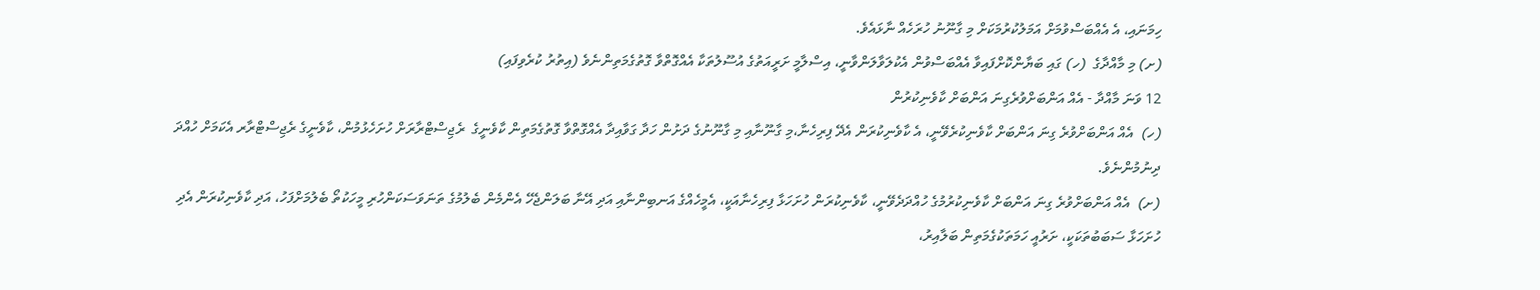ހިމަނައި، އެ އެއްބަސްވުމަށް އަމަލުކުރުމަކަށް މި ގާނޫނު ހުރަހެއް ނާޅައެވެ.
(ށ) މި މާއްދާގެ  (ހ) ގައި ބަޔާންކޮށްފައިވާ އެއްބަސްވުން އެކުލަވާލަންވާނީ، އިސްލާމީ ށަރީއަތުގެ އުސޫލުތަކާ އެއްގޮތްވާ ގޮތުގެމަތިންނެވެ (އިތުރު ކުރެވިފައި)
12 ވަނަ މާއްދާ - އެއް އަންބަށްވުރެގިނަ އަންބަށް ކާވެނިކުރުން
(ހ)  އެއް އަންބަށްވުރެ ގިނަ އަންބަށް ކާވެނިކުރެވޭނީ، އެ ކާވެނިކުރަން އެދޭ ފިރިހެނާ،މި ގާނޫނާއި މި ގާނޫނުގެ ދަށުން ހަދާ ގަވާއިދާ އެއްގޮތްވާ ގޮތުގެމަތިން ކާވެނީގެ  ރެޖިސްޓްރާރަށް ހުށަހެޅުމުން، ކާވެނީގެ ރެޖިސްޓްރާރ އެކަމަށް ހުއްދަ ދިނުމުންނެވެ.
(ށ)  އެއް އަންބަށްވުރެ ގިނަ އަންބަށް ކާވެނިކުރުމުގެ ހުއްދަދެވޭނީ، ކާވެނިކުރަން ހުށަހަޅާ ފިރިހެނާއަކީ، އެމީހެއްގެ އަނބިންނާއި އަދި އޭނާ ބަލަންޖެހޭ އެންމެން ބެލުމުގެ ތަނަވަސަކަންހުރި މީހަކުތޯ ބެލުމަށްފަހު، އަދި ކާވެނިކުރަން އެދި ހުށަހަޅާ ސަބަބުތަކަކީ، ށަރުއީ ހަމަތަކުގެމަތިން ބަލާއިރު،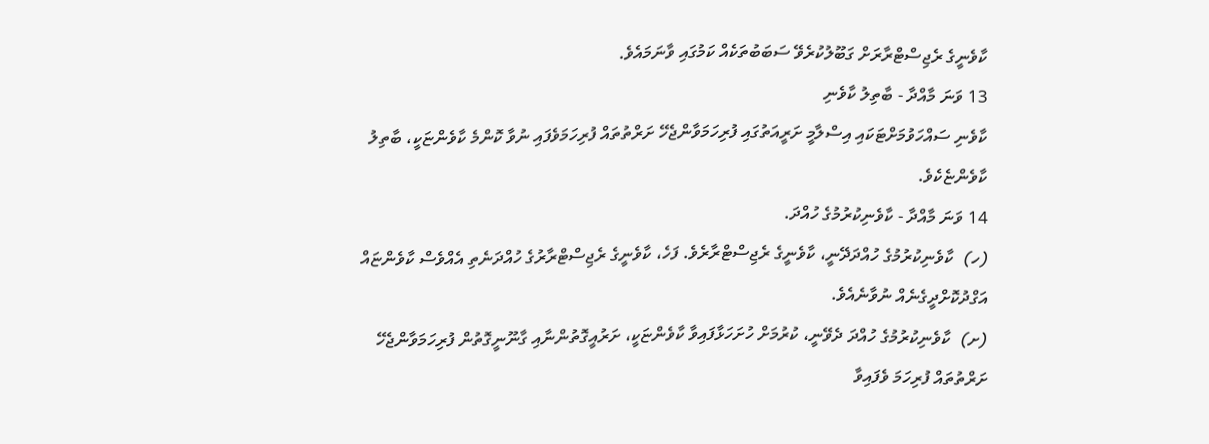ކާވެނީގެ ރެޖިސްޓްރާރަށް ގަބޫލުކުރެވޭ ސަބަބުތަކެއް ކަމުގައި ވާނަމައެވެ.
13 ވަނަ މާއްދާ - ބާތިލު ކާވެނި
ކާވެނި ސައްހަވުމަށްޓަކައި އިސްލާމީ ށަރީއަތުގައި ފުރިހަމަވާންޖެހޭ ށަރްތުތައް ފުރިހަމަވެފައި ނުވާ ކޮންމެ ކާވެންޏަކީ، ބާތިލު ކާވެންޏެކެވެ.
14 ވަނަ މާއްދާ - ކާވެނިކުރުމުގެ ހުއްދަ.
(ހ)  ކާވެނިކުރުމުގެ ހުއްދަދޭނީ، ކާވެނީގެ ރެޖިސްޓްރާރެވެ. ފަހެ، ކާވެނީގެ ރެޖިސްޓްރާރުގެ ހުއްދަނެތި އެއްވެސް ކާވެންޏައް އަގްދުކޮށްދީގެނެއް ނުވާނެއެވެ.
(ށ)  ކާވެނިކުރުމުގެ ހުއްދަ ދެވޭނީ، ކުރުމަށް ހުށަހަޅާފައިވާ ކާވެންޏަކީ، ށަރުއީގޮތުންނާއި ގާނޫނީގޮތުން ފުރިހަމަވާންޖެހޭ ށަރްތުތައް ފުރިހަމަ ވެފައިވާ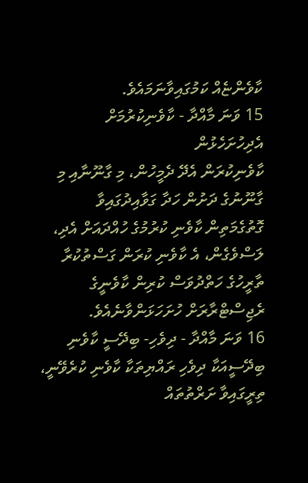ކާވެންޏެއް ކަމުގައިވާނަމައެވެ.
15 ވަނަ މާއްދާ - ކާވެނިކުރުމަށް އެދިހުށަހެޅުން
ކާވެނިކުރަން އެދޭ ދެމީހުން، މި ގާނޫނާއި މި ގާނޫނުގެ ދަށުން ހަދާ ގަވާއިދުގައިވާ ގޮތުގެމަތިން ކާވެނި ކުރުމުގެ ހުއްދައަށް އެދި، ލަސްވެގެން، އެ ކާވެނި ކުރަން ގަސްތުކުރާ ތާރީހުގެ ހަތްދުވަސް ކުރިން ކާވެނީގެ ރެޖިސްޓްރާރަށް ހުށަހަޅަންވާނެއެވެ.
16 ވަނަ މާއްދާ - ދިވެހި- ބިދޭސީ ކާވެނި
ބިދޭސީއަކާ ދިވެހި ރައްޔިތަކާ ކާވެނި ކުރެވޭނީ، ތިރީގައިވާ ށަރްތުތައް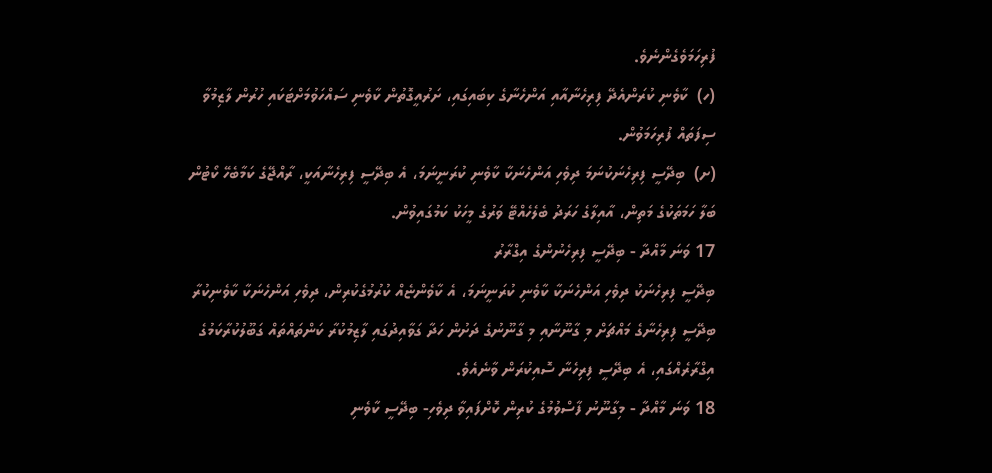ފުރިހަމަވެގެންނެވެ.
(ހ)  ކާވެނި ކުރަންއެދޭ ފިރިހެނާއާއި އަންހެނާގެ ކިބައިގައި، ށަރުއީގޮތުން ކާވެނި ސައްހަވުމަށްޓަކައި ހުރުން ލާޒިމުވާ ސިފަތައް ފުރިހަމަވުން.
(ށ)  ބިދޭސީ ފިރިހެނަކުނަމަ ދިވެހި އަންހެނަކާ ކާވެނި ކުރަނީނަމަ، އެ ބިދޭސީ ފިރިހެނާއަކީ، ރާއްޖޭގެ ކަމާބެހޭ ކޯޓުން ބަލާ ހަމަތަކުގެ މަތިން، އާއިލާގެ ހަރަދު ބެލެހެއްޓޭ ވަރުގެ މީހަކު ކަމުގައިވުން.
17 ވަނަ މާއްދާ - ބިދޭސީ ފިރިހެނުންގެ އިގްރާރު
ބިދޭސީ ފިރިހެނަކު ދިވެހި އަންހެނަކާ ކާވެނި ކުރަނީނަމަ، އެ ކާވެންޏެއް ކުރުމުގެކުރިން، ދިވެހި އަންހެނަކާ ކާވެނިކުރާ ބިދޭސީ ފިރިހެނާގެ މައްޗަށް މި ގާނޫނާއި މި ގާނޫނުގެ ދަށުން ހަދާ ގަވާއިދުގައި ލާޒިމުކުރާ ކަންތައްތައް ގަބޫލުކުރާކަމުގެ އިގްރާރެއްގައި، އެ ބިދޭސީ ފިރިހެނާ ސޮއިކުރަން ވާނެއެވެ.
18 ވަނަ މާއްދާ - މިގާނޫނު ފާސްވުމުގެ ކުރިން ކޮށްފައިވާ ދިވެހި- ބިދޭސީ ކާވެނި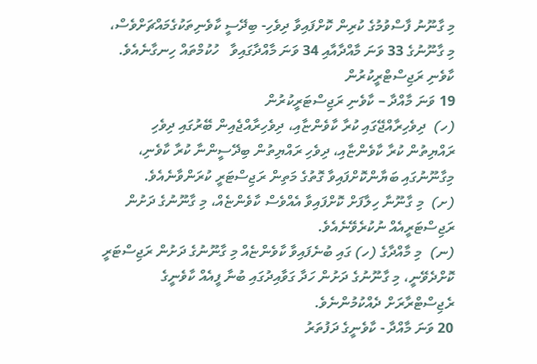މި ގާނޫނު ފާސްވުމުގެ ކުރިން ކޮށްފައިވާ ދިވެހި- ބިދޭސީ ކާވެނިތަކުގެމައްޗަށްވެސް، މި ގާނޫނުގެ 33 ވަނަ މާއްދާއާއި 34 ވަނަ މާއްދާގައިވާ   ހުކުމްތައް ހިނގާނެއެވެ.
ކާވެނި ރަޖިސްޓްރީކުރުން
19 ވަނަ މާއްދާ – ކާވެނި ރަޖިސްޓަރީކުރުން
(ހ)  ދިވެހިރާއްޖޭގައި ކުރާ ކާވެންޏާއި، ދިވެހިރާއްޖެއިން ބޭރުގައި ދިވެހި ރައްޔިތުން ކުރާ ކާވެންޏާއި، ދިވެހި ރައްޔިތުން ބިދޭސީންނާ ކުރާ ކާވެނި، މިގާނޫނުގައި ބަޔާންކޮށްފައިވާ ގޮތުގެ މަތިން ރަޖިސްޓަރީ ކުރަންވާނެއެވެ.
(ށ)  މި ގާނޫނާ ހިލާފަށް ކޮށްފައިވާ އެއްވެސް ކާވެންޏެއް، މި ގާނޫނުގެ ދަށުން ރަޖިސްޓަރީއެއް ނުކުރެވޭނެއެވެ.
(ނ)  މި މާއްދާގެ (ހ) ގައި ބުނެފައިވާ ކާވެންޏެއް މި ގާނޫނުގެ ދަށުން ރަޖިސްޓަރީ ކޮށްދެވޭނީ، މި ގާނޫނުގެ ދަށުން ހަދާ ގަވާއިދުގައި ބުނާ ފީއެއް ކާވެނީގެ ރެޖިސްޓްރާރަށް ދެއްކުމުންނެވެ.
20 ވަނަ މާއްދާ - ކާވެނީގެ ދަފުތަރު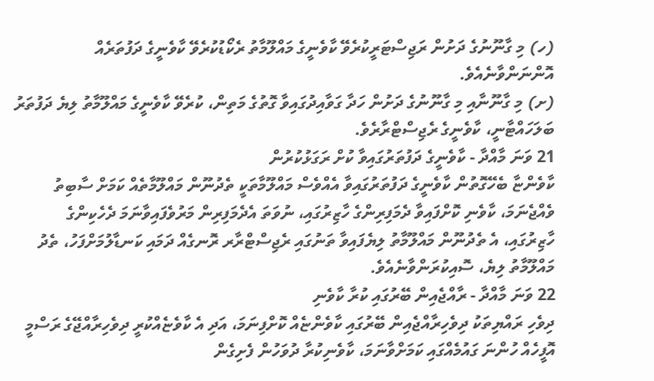(ހ) މި ގާނޫނުގެ ދަށުން ރަޖިސްޓަރީކުރެވޭ ކާވެނީގެ މައްލޫމާތު ރެކޯޑުކުރެވޭ ކާވެނީގެ ދަފުތަރެއް އޮންނަންވާނެއެވެ.
(ށ) މި ގާނޫނާއި މި ގާނޫނުގެ ދަށުން ހަދާ ގަވާއިދުގައިވާ ގޮތުގެ މަތިން، ކުރެވޭ ކާވެނީގެ މައްލޫމާތު ލިޔެ ދަފުތަރު ބަލަހައްޓާނީ، ކާވެނީގެ ރެޖިސްޓްރާރެވެ.
21 ވަނަ މާއްދާ - ކާވެނީގެ ދަފުތަރުގައިވާ ކުށް ރަގަޅުކުރުން
ކާވެންޏާ ބެހޭގޮތުން ކާވެނީގެ ދަފުތަރުގައިވާ އެއްވެސް މައްލޫމާތަކީ ތެދުނޫން މައްލޫމާތެއް ކަމަށް ސާބިތު ވެއްޖެނަމަ، ކާވެނި ކޮށްފައިވާ ދެމަފިރިންގެ ހާޒިރުގައި، ނުވަތަ އެދެމަފިރިން މަރުވެފައިވާނަމަ ދެހެކިންގެ ހާޒިރުގައި، އެ ތެދުނޫން މައްލޫމާތު ލިޔެފައިވާ ތަނުގައި ރެޖިސްޓްރާރ ރޮނގެއް ދަމައި ކަނޑާލުމަށްފަހު، ތެދު މައްލޫމާތު ލިޔެ، ސޮއިކުރަންވާނެއެވެ.
22 ވަނަ މާއްދާ - ރާއްޖެއިން ބޭރުގައި ކުރާ ކާވެނި
ދިވެހި ރައްޔިތަކު ދިވެހިރާއްޖެއިން ބޭރުގައި ކާވެންޏެއް ކޮށްފިނަމަ، އަދި އެ ކާވެޏެއްކުރީ ދިވެހިރާއްޖޭގެ ރަސްމީ އޮފީހެއް ހުންނަ ގައުމެއްގައި ކަމަށްވާނަމަ، ކާވެނިކުރާ ދުވަހުން ފެށިގެން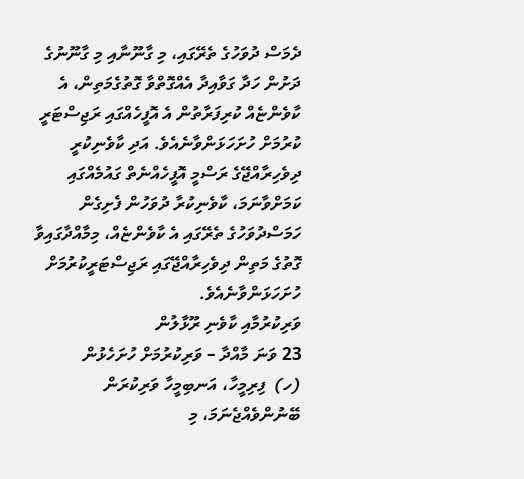ދެމަސް ދުވަހުގެ ތެރޭގައި، މި ގާނޫނާއި މި ގާނޫނުގެ ދަށުން ހަދާ ގަވާއިދާ އެއްގޮތްވާ ގޮތުގެމަތިން، އެ ކާވެންޏެއް ކުރިފަރާތުން އެ އޮފީހެއްގައި ރަޖިސްޓަރީ ކުރުމަށް ހުށަހަޅަންވާނެއެވެ. އަދި ކާވެނިކުރީ ދިވެހިރާއްޖޭގެ ރަސްމީ އޮފީހެއްނެތް ގައުމެއްގައި ކަމަށްވާނަމަ، ކާވެނިކުރާ ދުވަހުން ފެށިގެން ހަމަސްދުވަހުގެ ތެރޭގައި އެ ކާވެންޏެއް، މިމާއްދާގައިވާ ގޮތުގެ މަތިން ދިވެހިރާއްޖޭގައި ރަޖިސްޓަރީކުރުމަށް ހުށަހަޅަންވާނެއެވެ.
ވަރިކުރުމާއި ކާވެނި ރޫޅާލުން
23 ވަނަ މާއްދާ – ވަރިކުރުމަށް ހުށަހެޅުން
(ހ)  ފިރިމީހާ، އަނބިމީހާ ވަރިކުރަން ބޭނުންވެއްޖެނަމަ، މި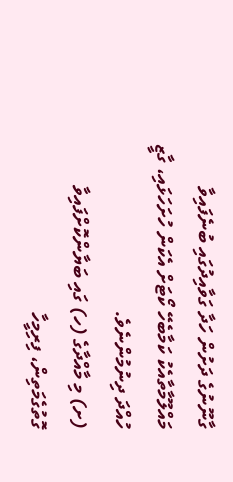ގާނޫނުގެ ދަށުން ހަދާ ގަވާއިދުގައި ބުނެފައިވާ މައްލޫމާތާއެކު ކަމާބެހޭ ކޯޓަށް އެކަން ހުށަހަޅައި، ގާޒީ ހުއްދަ ދިނުމުންނެވެ.
(ށ) މި މާއްދާގެ (ހ) ގައި ބަޔާންކޮށްފައިވާ ގޮތުގެމަތިން، ފިރިމީހާ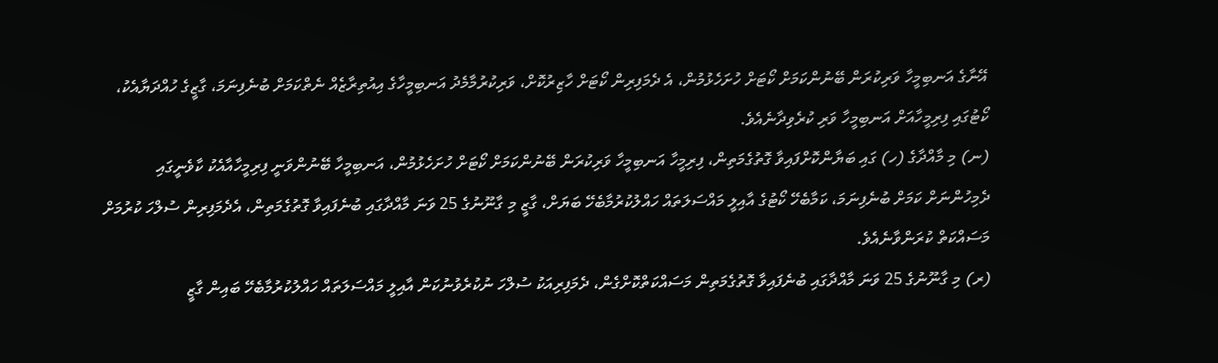އޭނާގެ އަނބިމީހާ ވަރިކުރަން ބޭނުންކަމަށް ކޯޓަށް ހުށަހެޅުމުން، އެ ދެމަފިރިން ކޯޓަށް ހާޒިރުކޮށް، ވަރިކުރުމާމެދު އަނބިމީހާގެ އިއުތިރާޒެއް ނެތްކަމަށް ބުނެފިނަމަ، ގާޒީގެ ހުއްދަޔާއެކު، ކޯޓުގައި ފިރިމީހާއަށް އަނބިމީހާ ވަރި ކުރެވިދާނެއެވެ.
(ނ) މި މާއްދާގެ (ހ) ގައި ބަޔާންކޮށްފައިވާ ގޮތުގެމަތިން، ފިރިމީހާ އަނބިމީހާ ވަރިކުރަން ބޭނުންކަމަށް ކޯޓަށް ހުށަހެޅުމުން، އަނބިމީހާ ބޭނުންވަނީ ފިރިމީހާއާއެކު ކާވެނީގައި ދެމިހުންނަށް ކަމަށް ބުނެފިނަމަ، ކަމާބެހޭ ކޯޓުގެ އާއިލީ މައްސަލަތައް ހައްލުކުރުމާބެހޭ ބަޔަށް، ގާޒީ މި ގާނޫނުގެ 25 ވަނަ މާއްދާގައި ބުނެފައިވާ ގޮތުގެމަތިން، އެދެމަފިރިން ސުލްހަ ކުރުމަށް މަސައްކަތް ކުރަންވާނެއެވެ.
(ރ) މި ގާނޫނުގެ 25 ވަނަ މާއްދާގައި ބުނެފައިވާ ގޮތުގެމަތިން މަސައްކަތްކޮށްގެން، ދެމަފިރިއަކު ސުލްހަ ނުކުރެވުނުކަން އާއިލީ މައްސަލަތައް ހައްލުކުރުމާބެހޭ ބައިން ގާޒީ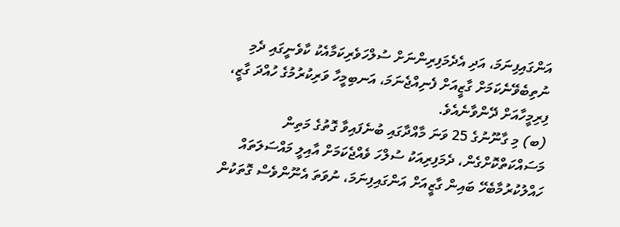އަންގައިފިނަމަ، އަދި އެދެމަފިރިންނަށް ސުލްހަވެރިކަމާއެކު ކާވެނީގައި ދެމި ނުތިބެވޭނެކަމަށް ގާޒީއަށް ފެނިއްޖެނަމަ، އަނބިމީހާ ވަރިކުރުމުގެ ހުއްދަ ގާޒީ، ފިރިމީހާއަށް ދޭންވާނެއެވެ.
(ބ) މި ގާނޫނުގެ 25 ވަނަ މާއްދާގައި ބުނެފައިވާ ގޮތުގެ މަތިން މަސައްކަތްކޮށްގެން، ދެމަފިރިއަކު ސުލްހަ ވެއްޖެކަމަށް އާއިލީ މައްސަލަތައް ހައްލުކުރުމާބެހޭ ބައިން ގާޒީއަށް އަންގައިފިނަމަ، ނުވަތަ އެނޫންވެސް ގޮތަކުން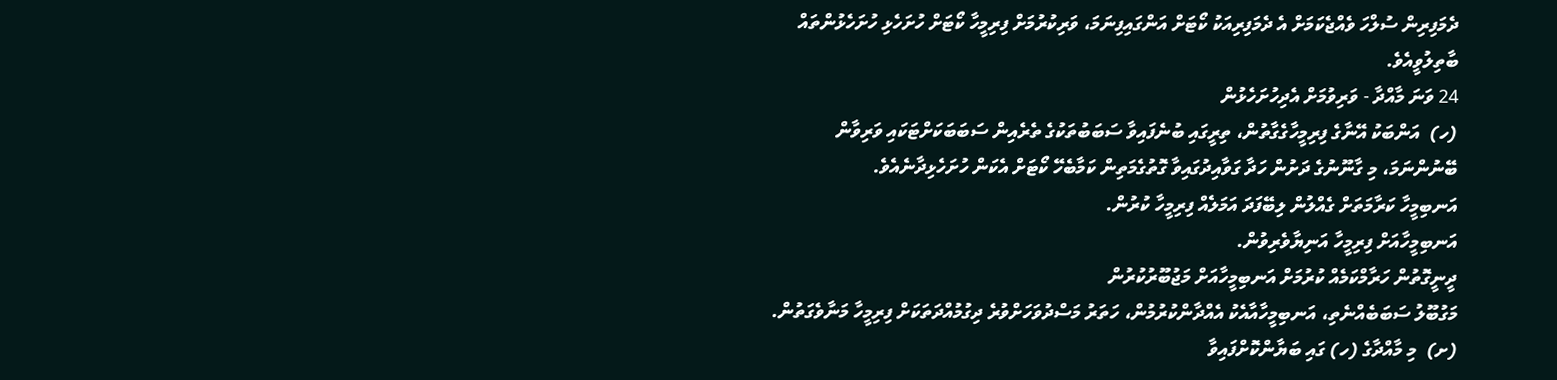ދެމަފިރިން ސުލްހަ ވެއްޖެކަމަށް އެ ދެމަފިރިއަކު ކޯޓަށް އަންގައިފިނަމަ، ވަރިކުރުމަށް ފިރިމީހާ ކޯޓަށް ހުށަހެޅި ހުށަހެޅުންތައް ބާތިލުވީއެވެ.
24 ވަނަ މާއްދާ - ވަރިވުމަށް އެދިހުށަހެޅުން
(ހ)  އަންބަކު އޭނާގެ ފިރިމީހާގެގާތުން، ތިރީގައި ބުނެފައިވާ ސަބަބުތަކުގެ ތެރެއިން ސަބަބަކަށްޓަކައި ވަރިވާން ބޭނުންނަމަ، މި ގާނޫނުގެ ދަށުން ހަދާ ގަވާއިދުގައިވާ ގޮތުގެމަތިން ކަމާބެހޭ ކޯޓަށް އެކަން ހުށަހެޅިދާނެއެވެ.
އަނބިމީހާ ކަރާމަތަށް ގެއްލުން ލިބޭފަދަ އަމަލެއް ފިރިމީހާ ކުރުން.
އަނބިމީހާއަށް ފިރިމީހާ އަނިޔާވެރިވުން.
ދީނީގޮތުން ހަރާމްކަމެއް ކުރުމަށް އަނބިމީހާއަށް މަޖުބޫރުކުރުން
މަގުބޫލު ސަބަބެއްނެތި، އަނބިމީހާއާއެކު އެއްދާންކުރުމުން، ހަތަރު މަސްދުވަހަށްވުރެ ދިގުމުއްދަތަކަށް ފިރިމީހާ މަނާވެގަތުން.
(ށ)  މި މާއްދާގެ (ހ) ގައި ބަޔާންކޮށްފައިވާ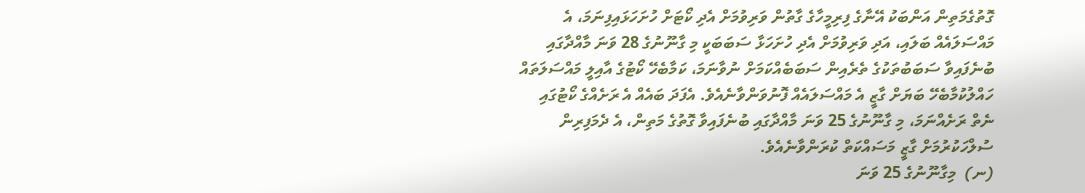ގޮތުގެމަތިން އަންބަކު އޭނާގެ ފިރިމީހާގެ ގާތުން ވަރިވުމަށް އެދި ކޯޓަށް ހުށަހަޅައިފިނަމަ، އެ މައްސަލައެއް ބަލައި، އަދި ވަރިވުމަށް އެދި ހުށަހަޅާ ސަބަބަކީ މި ގާނޫނުގެ 28 ވަނަ މާއްދާގައި ބުނެފައިވާ ސަބަބުތަކުގެ ތެރެއިން ސަބަބެއްކަމަށް ނުވާނަމަ، ކަމާބެހޭ ކޯޓުގެ އާއިލީ މައްސަލަތައް ހައްލުކުމާބެހޭ ބަޔަށް ގާޒީ އެ މައްސަލައެއް ފޮނުވަންވާނެއެވެ. އެފަދަ ބައެއް އެ ރަށެއްގެ ކޯޓުގައި ނެތް ރަށެއްނަމަ، މި ގާނޫނުގެ 25 ވަނަ މާއްދާގައި ބުނެފައިވާ ގޮތުގެ މަތިން، އެ ދެމަފިރިން ސުލްހަކުރުމަށް ގާޒީ މަސައްކަތް ކުރަންވާނެއެވެ.
(ނ)  މިގާނޫނުގެ 25 ވަނަ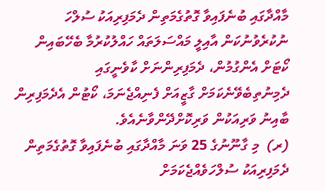މާއްދާގައި ބުނެފައިވާ ގޮތުގެމަތިން ދެމަފިރިއަކު ސުލްހަ ނުކުރެވުނުކަން އާއިލީ މައްސަލަތައް ހައްލުކުރުމާ ބެހޭބައިން ކޯޓަށް އެންގުމުން، ދެމަފިރިންނަށް ކާވެނީގައި ދެމިނުތިބެވޭނެކަމަށް ގާޒީއަށް ފެނިއްޖެނަމަ، ކޯޓުން އެދެމަފިރިން ބާއިނު ވަރިއަކުން ވަރިކޮށްދޭންވާނެއެވެ.
(ރ)  މި ގާނޫނުގެ 25 ވަނަ މާއްދާގައި ބުނެފައިވާ ގޮތުގެމަތިން ދެމަފިރިއަކު ސުލްހަވެއްޖެކަމަށް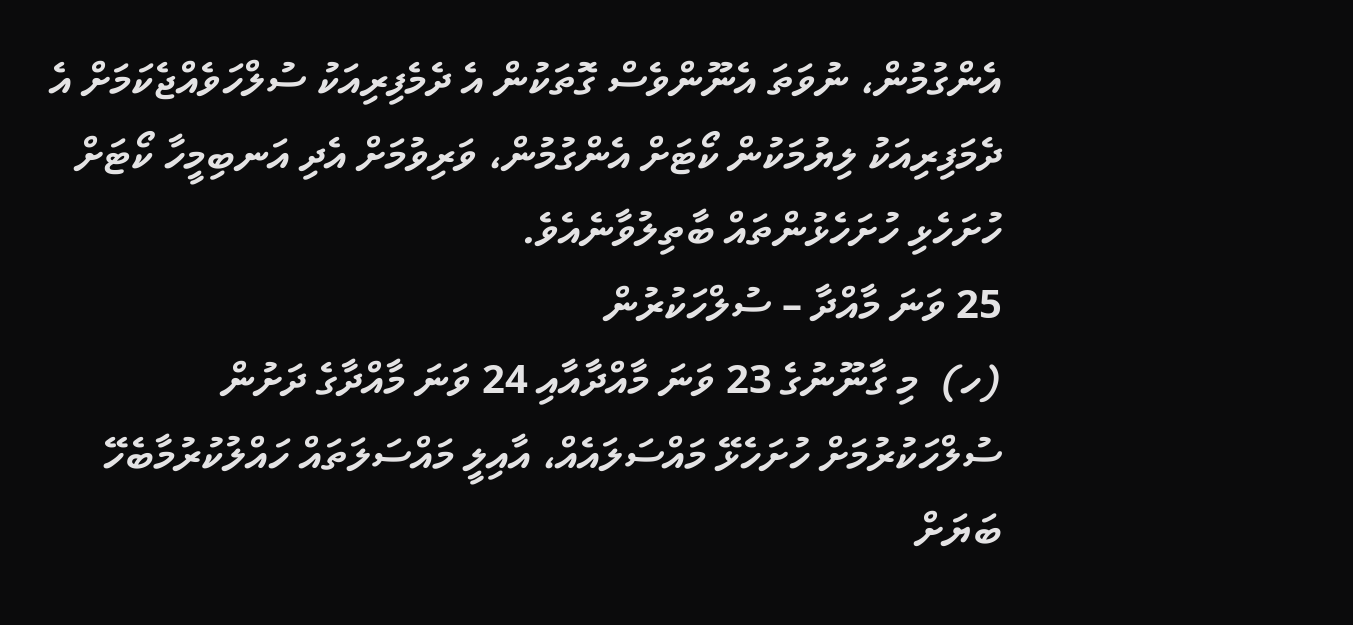އެންގުމުން، ނުވަތަ އެނޫންވެސް ގޮތަކުން އެ ދެމެފިރިއަކު ސުލްހަވެއްޖެކަމަށް އެ ދެމަފިރިއަކު ލިޔުމަކުން ކޯޓަށް އެންގުމުން، ވަރިވުމަށް އެދި އަނބިމީހާ ކޯޓަށް ހުށަހެޅި ހުށަހެޅުންތައް ބާތިލުވާނެއެވެ.
25 ވަނަ މާއްދާ – ސުލްހަކުރުން
(ހ)  މި ގާނޫނުގެ 23 ވަނަ މާއްދާއާއި 24 ވަނަ މާއްދާގެ ދަށުން ސުލްހަކުރުމަށް ހުށަހެޅޭ މައްސަލައެއް، އާއިލީ މައްސަލަތައް ހައްލުކުރުމާބެހޭ ބަޔަށް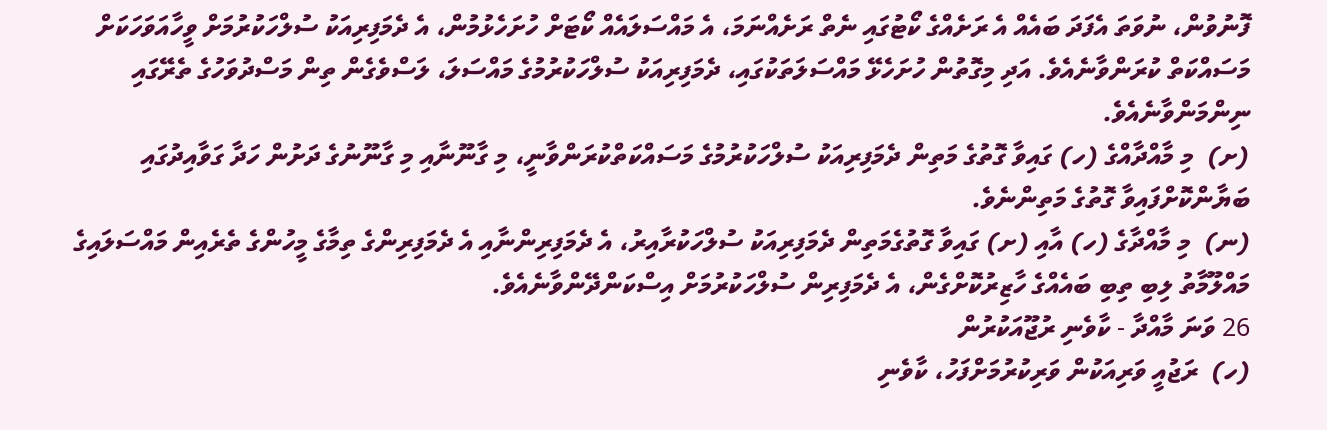ފޮނުވުން، ނުވަތަ އެފަދަ ބައެއް އެ ރަށެއްގެ ކޯޓުގައި ނެތް ރަށެއްނަމަ، އެ މައްސަލައެއް ކޯޓަށް ހުށަހެޅުމުން، އެ ދެމަފިރިއަކު ސުލްހަކުރުމަށް ވީހާއަވަހަކަށް މަސައްކަތް ކުރަންވާނެއެވެ. އަދި މިގޮތުން ހުށަހެޅޭ މައްސަލަތަކުގައި، ދެމަފިރިއަކު ސުލްހަކުރުމުގެ މައްސަލަ، ލަސްވެގެން ތިން މަސްދުވަހުގެ ތެރޭގައި ނިންމަންވާނެއެވެ.
(ށ)  މި މާއްދާއްގެ (ހ) ގައިވާ ގޮތުގެ މަތިން ދެމަފިރިއަކު ސުލްހަކުރުމުގެ މަސައްކަތްކުރަންވާނީ، މި ގާނޫނާއި މި ގާނޫނުގެ ދަށުން ހަދާ ގަވާއިދުގައި ބަޔާންކޮށްފައިވާ ގޮތުގެ މަތިންނެވެ.
(ނ)  މި މާއްދާގެ (ހ) އާއި (ށ) ގައިވާ ގޮތުގެމަތިން ދެމަފިރިއަކު ސުލްހަކުރާއިރު، އެ ދެމަފިރިންނާއި އެ ދެމަފިރިންގެ ތިމާގެ މީހުންގެ ތެރެއިން މައްސަލައިގެ މައްލޫމާތު ލިބި ތިބި ބައެއްގެ ހާޒިރުކޮށްގެން، އެ ދެމަފިރިން ސުލްހަކުރުމަށް އިސްކަންދޭންވާނެއެވެ.
26 ވަނަ މާއްދާ - ކާވެނި ރުޖޫއަކުރުން
(ހ)  ރަޖުއީ ވަރިއަކުން ވަރިކުރުމަށްފަހު، ކާވެނި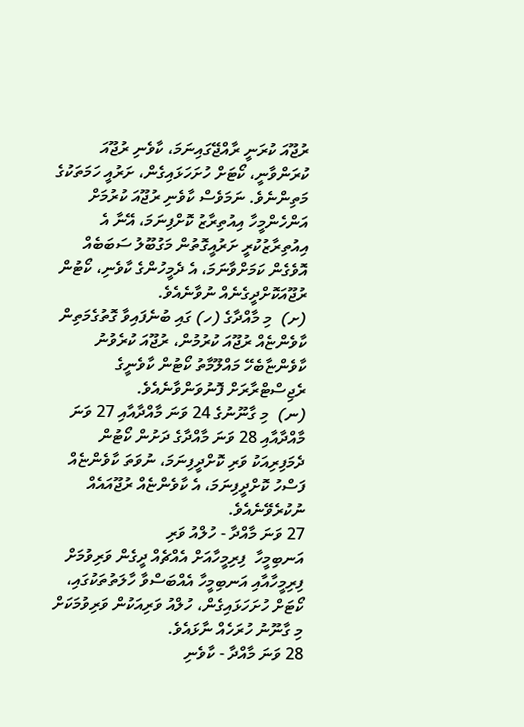ރުޖޫއަ ކުރަނީ ރާއްޖޭގައިނަމަ، ކާވެނި ރުޖޫއަ ކުރަންވާނީ، ކޯޓަށް ހުށަހަޅައިގެން، ށަރުއީ ހަމަތަކުގެ މަތިންނެވެ. ނަމަވެސް ކާވެނި ރުޖޫއަ ކުރުމަށް އަންހެންމީހާ އިއުތިރާޒު ކޮށްފިނަމަ، އޭނާ އެ އިއުތިރާޒުކުރީ ށަރުއީގޮތުން މަގުބޫލު ސަބަބެއް އޮވެގެން ކަމަށްވާނަމަ، އެ ދެމީހުންގެ ކާވެނި، ކޯޓުން ރުޖޫއަކޮށްދީގެނެއް ނުވާނެއެވެ.
(ށ)  މި މާއްދާގެ (ހ) ގައި ބުނެފައިވާ ގޮތުގެމަތިން ކާވެންޏެއް ރުޖޫއަ ކުރުމުން، ރުޖޫއަ ކުރެވުނު ކާވެންޏާބެހޭ މައްލޫމާތު ކޯޓުން ކާވެނީގެ ރެޖިސްޓްރާރަށް ފޮނުވަންވާނެއެވެ.
(ނ)  މި ގާނޫނުގެ 24 ވަނަ މާއްދާއާއި 27 ވަނަ މާއްދާއާއި 28 ވަނަ މާއްދާގެ ދަށުން ކޯޓުން ދެމަފިރިއަކު ވަރި ކޮށްދީފިނަމަ، ނުވަތަ ކާވެންޏެއް ފަސްހު ކޮށްދީފިނަމަ، އެ ކާވެންޏެއް ރުޖޫއައެއް ނުކުރެވޭނެއެވެ.
27 ވަނަ މާއްދާ - ހުލްއު ވަރި
އަނބިމީހާ  ފިރިމީހާއަށް އެއްޗެއް ދީގެން ވަރިވުމަށް ފިރިމީހާއާއި އަނބިމީހާ އެއްބަސްވާ ހާލަތުތަކުގައި، ކޯޓަށް ހުށަހަޅައިގެން، ހުލްއު ވަރިއަކުން ވަރިވުމަކަށް މި ގާނޫނު ހުރަހެއް ނާޅައެވެ.
28 ވަނަ މާއްދާ - ކާވެނި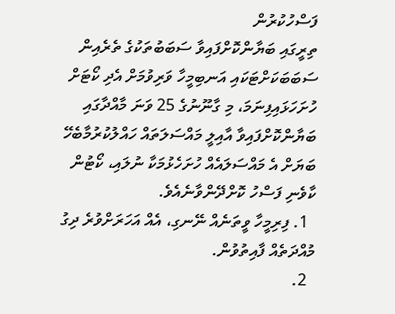ފަސްހުކުރުން
ތިރީގައި ބަޔާންކޮށްފައިވާ ސަބަބުތަކުގެ ތެރެއިން ސަބަބަކަށްޓަކައި އަނބިމީހާ ވަރިވުމަށް އެދި ކޯޓަށް ހުށަހަޅައިފިނަމަ، މި ގާނޫނުގެ 25 ވަނަ މާއްދާގައި ބަޔާންކޮށްފައިވާ އާއިލީ މައްސަލަތައް ހައްލުކުރުމާބެހޭ ބަޔަށް އެ މައްސަލައެއް ހުށަހެޅުމަކާ ނުލައި، ކޯޓުން ކާވެނި ފަސްހު ކޮށްދޭންވާނެއެވެ.
  1. ފިރިމީހާ ވީތަނެއް ނޭނގި، އެއް އަހަރަށްވުރެ ދިގު މުއްދަތެއް ފާއިތުވުން.
  2.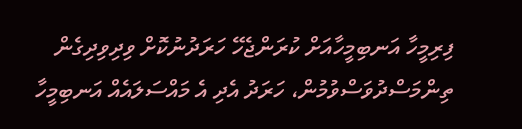ފިރިމީހާ އަނބިމީހާއަށް ކުރަންޖެހޭ ހަރަދުނުކޮށް ވިދިވިދިގެން ތިންމަސްދުވަސްވުމުން، ހަރަދު އެދި އެ މައްސަލައެއް އަނބިމީހާ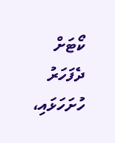ކޯޓަށް ދެފަހަރު ހުށަހަޅައި،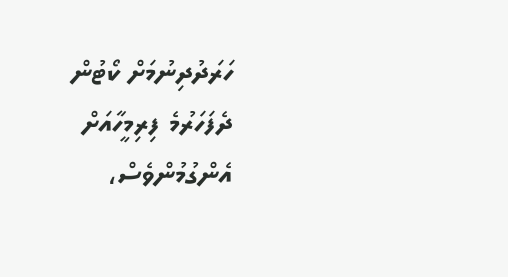ހަރަދުދިނުމަށް ކޯޓުން ދެފަހަރުމެ ފިރިމީހާއަށް އެންގުމުންވެސް،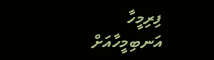ފިރިމީހާ އަނބިމީހާއަށް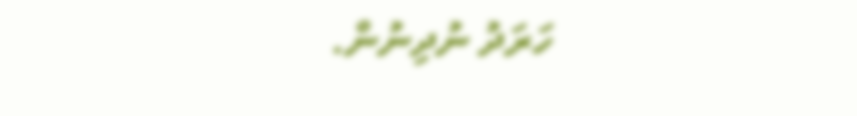ހަރަދު ނުދިނުން.